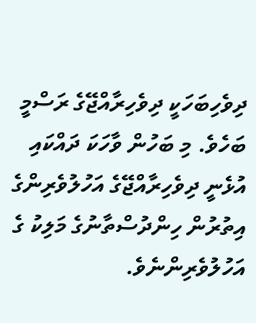ދިވެހިބަހަކީ ދިވެހިރާއްޖޭގެ ރަސްމީ ބަހެވެ. މި ބަހުން ވާހަކަ ދައްކައި އުޅެނީ ދިވެހިރާއްޖޭގެ އަހުލުވެރިންގެ އިތުރުން ހިންދުސްތާނުގެ މަލިކު ގެ އަހުލުވެރިންނެވެ.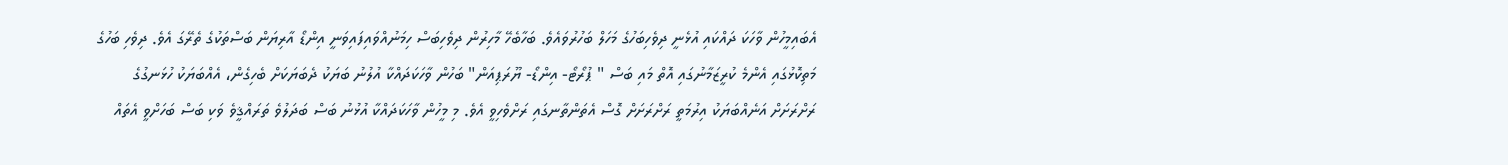އެބައިމީހުން ވާހަކަ ދައްކައި އުޅެނީ ދިވެހިބަހުގެ މަހަލް ބަހުރުވައެވެ. ބަހާބެހޭ މާހިރުން ދިވެހިބަސް ހިމަނުއްވައިފައިވަނީ އިންޑޯ އާރިޔަން ބަސްތަކުގެ ތެރޭގަ އެވެ. ދިވެހި ބަހުގެ މަތިކޮޅުގައި އެންމެ ކުރީޒަމާނުގައި އޮތް މައި ބަސް " ޕުރޯޓޯ- އިންޑޯ- ޔޫރަޕިއަން" ބަހުން ވާހަކަދައްކާ އުލުނު ބަޔަކު ދެބަޔަކަށް ބެހިގެން، އެއްބަޔަކު ހުޅަނގުގެ ރަށްރަށަށް އަނެއްބަޔަކު އިރުމަތީ ރަށްރަށަށް ގޮސް އެތަންތާނގައި ރަށްވެހިވީ އެވެ. މި މީހުން ވާހަކަދައްކާ އުޅުނު ބަސް ބަދަލުވެ ތަރައްޤީވެ ވަކި ބަސް ބަހަށްވީ އެތައް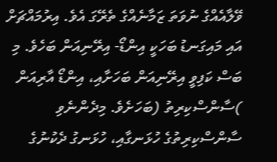ވޭލާއެއްގެ ނުވަތަ ޒަމާނެއްގެ ތެރޭގަ އެވެ. އިރުމައްޗަށް އައި މައިގަނޑު ބަހަކީ އިންޑޯ- އިރޭނިއަން ބަހެވެ. މި ބަސް ކަފިވީ އިރޭނިއަން ބަހަށާއި، އިންޑޯ އާރިއަން )ސާންސްކިރިތު (ބަހަށެވެ. މިދެންނެވި ސާންސްކިރިތުގެ ހުޅަނގާއި، ހުޅަނގު ދެކުނުގެ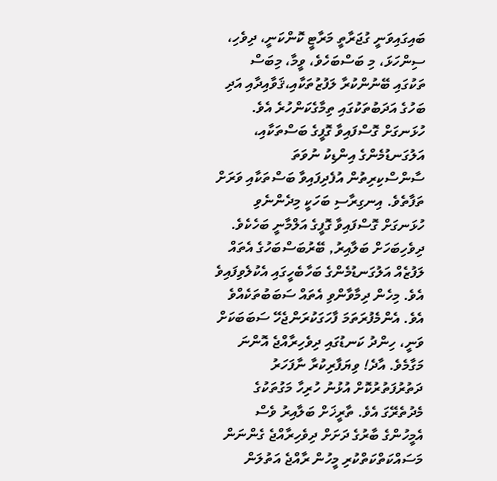ބައިގައިވަނީ ގުޖަރާތީ މަރާޓީ ކޮންކަނީ، ދިވެހި، ސިންހަޅަ، މި ބަސްބަހެވެ، ވީމާ، މިބަސް ތަކުގައި ބޭނުންކުރާ ލަފުޒުތަކާއި،ޤަވާއިދާއި އަދި ބަހުގެ އަދަބުތަކުގައި ތިމާގެކަންހުރެ އެވެ. ހުޅަނގަށް ގޮސްފައިވާ ގޮފީގެ ބަސްތަކާއި، އަލުގަނޑުމެންގެ އިންޑިކު ނުވަތަ ސާންސްކިރިތުން އުފެދިފައިވާ ބަސްތަކާއި ވަރަށް ތަފާތެވެ. އިނގިރާސި ބަހަކީ މިދެންނެވި ހުޅަނގަށް ގޮސްފައިވާ ގޮފީގެ އަލްމާނީ ބަހެކެވެ. ދިވެހިބަހަށް ބަލާއިރު, ބޭރުބަސްބަހުގެ އެތައް ލަފުޒެއް އަލުގަނޑުމެންގެ ބަހާބެހީގައި އެކުލެވިފައިވެ އެވެ. މިހެން ދިމާވާންވި އެތައް ސަބަބުތަކެއްވެ އެވެ. އެންމެފުރަތަމަ ފާހަގަކުރަންޖެހޭ ސަބަބަކަށް ވަނީ، ހިންދު ކަނޑުގައި ދިވެހިރާއްޖެ އޮންނަ މަގާމެވެ. އާދެ! ވިޔަފާރިކުރާ ނާފަހަރު ދަތުރުފަތުރުކޮށް އުޅުނު ހުރިހާ މަގުތަކުގެ މެދުތެރޭގަ އެވެ. ތާރީޚަށް ބަލާއިރު ވެސް އެމީހުންގެ ބާރުގެ ދަށަށް ދިވެހިރާއްޖެ ގެންނަން މަސައްކަތްކަތްކުރި މީހުން ރާއްޖެ އަތުލަން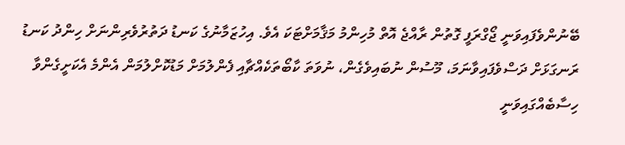ބޭނުންވެފައިވަނީ ޖޯގްރަފީ ގޮތުން ރާއްޖެ އޮތް މުހިންމު މަޤާމަށްޓަކަ އެވެ. އިހުޒަމާނުގެ ކަނޑު ދަތުރުވެރިންނަށް ހިންދު ކަނޑު ރަނގަޅަށް ދަސްވެފައިވާނަމަ، މޫސުން ނުބައިވެގެން، ނުވަތަ ކާބޯތަކެއްޗާއި ފެންލުމަށް މަޑުކޮށްލުމަން އެންމެ އެކަށީގެންވާ ހިސާބެއްގައިވަނީ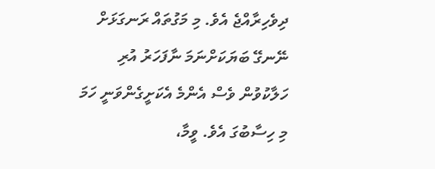ދިވެހިރާއްޖެ އެވެ. މި މަގުތައް ރަނގަޅަށް ނޭނގޭ ބަޔަކަށްނަމަ ނާފަހަރު އުރި ހަލާކުވުން ވެސް އެންމެ އެކަށީގެންވަނީ ހަމަ މި ހިސާބުގަ އެވެ. ވީމާ،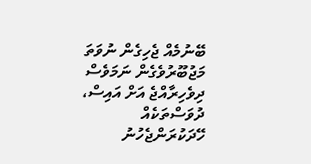ބޭނުމެއް ޖެހިގެން ނުވަތަ މަޖުބޫރުވެގެން ނަމަވެސް ދިވެހިރާއްޖެ އަށް އައިސް، ދުވަސްތަކެއް ހޭދަކުރަންޖެހުނު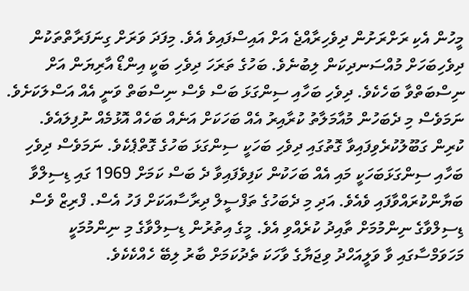މީހުން އެކި ރަށްރަށުން ދިވެހިރާއްޖެ އަށް އައިސްފައިވެ އެވެ. މިފަދަ ވަރަށް ގިނަފަރާތްތަކުން ދިވެހިބަހަށް މުއްސަނދިކަން ލިބުނެވެ. ބަހުގެ ތަރަހަ ދިވެހި ބަކީ އިންޑޯ އާރިޔަން އަށް ނިސްބަތްވާ ބަހެކެވެ. ދިވެހި ބަހާއި ސިންގަޅަ ބަސް ވެސް ނިސްބަތް ވަނީ އެއް އަސްލަކަށެވެ. ނަމަވެސް މި ދެބަހުން މުއާމަލާތު ކުރާއިރު އެއް ބަހަކަށް އަނެއް ބަހެއް އޮޅުމެއް ނުފިލައެވެ. ކުރިން ގަބޫލުކުރެވިފައިވާ ގޮތުގައި ދިވެހި ބަހަކީ ސިންގަޅަ ބަހުގެ ގޮތްޕެކެވެ. ނަމަވެސް ދިވެހި ބަހާއި ސިންގަޅަބަހަކީ މައި އެއް ބަހަކުން ކަފިވެފައިވާ ދެ ބަސް ކަމަށް 1969 ގައި ޑިސިލްވާ ބަޔާންކުރައްވާފައި ވެއެވެ. އަދި މި ދެބަހުގެ ތަފްސީލް ދިރާސާއަކަށް ފަހު އެސް. ފްރިޒް ވެސް ޑިސިލްވާގެ ނިންމުމަށް ތާއިދު ކުރެއްވި އެވެ. މީގެ އިތުރުން ޑިސިލްވާގެ މި ނިންމުމަކީ މަހަވަމްސާގައި ވާ ވަލީއަހްދު ވިޖަޔާގެ ވާހަކަ ތެދުކަމަށް ބާރު ލިބޭ ހެއްކެކެވެ.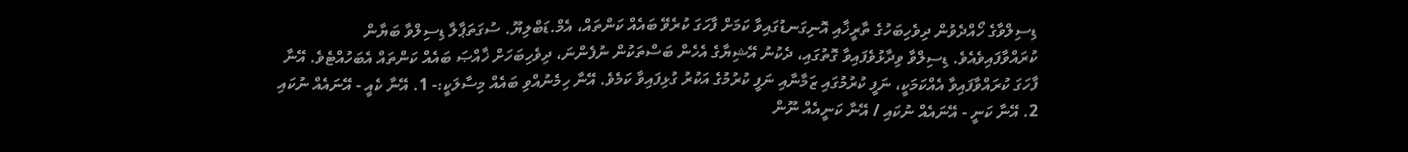ޑިސިލްވާގެ ހޯއްދެވުން ދިވެހިބަހުގެ ތާރީޚާއި އޮނިގަނޑުގައިވާ ކަމަށް ފާހަގަ ކުރެވޭ ބައެއް ކަންތައް، އެމް.ޑަބްލިޔޫ. ސުގަތަޕާލާ ޑިސިލްވާ ބަޔާން ކުރައްވާފައިވެއެވެ. ޑިސިލްވާ ވިދާޅުވެފައިވާ ގޮތުގައި، ދެކުނު އޭޝިޔާގެ އެހެން ބަސްތަކުން ނުފެންނަ، ދިވެހިބަހަށް ޚާއްޞަ ބައެއް ކަންތައް އެބަހުއްޓެވެ. އޭނާ ފާހަގަ ކުރައްވާފައިވާ އެއްކަމަކީ، ނަފީ ކުރުމުގައި ޒަމާނާއި ނަފީ ކުރުމުގެ އަކުރު ގުޅިފައިވާ ކަމެވެ. އޭނާ ހިމެނުއްވި ބައެއް މިސާލަކީ:- 1. އޭނާ ކެއީ - އޭނައެއް ނުކައި 2. އޭނާ ކަނީ - އޭނައެއް ނުކައި / އޭނާ ކަނީއެއް ނޫން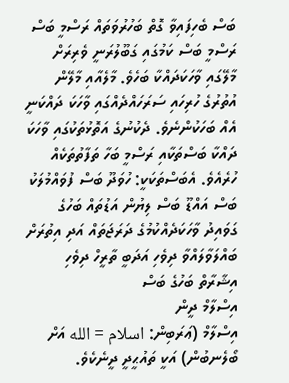ބަސް ބެހިފައިވާ ގޮތް ބަހުރުވަތައް ރަސްމީ ބަސް ރަސްމީ ބަސް ކަމުގައި ގަބޫލުރަނީ ވެރިރަށް މާލޭގައި ވާހަކަދައްކާ ބަހެވެ. މާލެއާއި މާލޭން އުތުރުގެ ހުރިހައި ސަރަހައްދެއްގައި ވާހަކަ ދައްކަނީ އެއް ބަހަކުންނެވެ. ދެކުނުގެ އަތޮޅުތަކުގައި ވާހަކަ ދައްކާ ބަސްތަކާއި ރަސްމީ ބަހާ ތަފާތުތަކެއް ހުރެއެވެ. އެބަސްތަކަކީ: ހުވަދޫ ބަސް ފުވައްމުލަކު ބަސް އައްޑޫ ބަސް ލިޔުން އަޑުތައް ބަހުގެ ގަވައިދު ވާހަކަދެއްކުމުގެ ދަރަޖަތައް އަދި އިތުރަށް ބައްލަވާލައްވާ ދިވެހި އަދަބީ ތާރީހް ދިވެހި އިޝާރާތް ބަހުގެ ބަސް
އިސްލާމް ދީން
އިސްލާމް (ޢަރަބިން: اسلام = الله އަށް ބޯލެނބުން) އަކީ ތައުޙީދީ ދީނެކެވެ.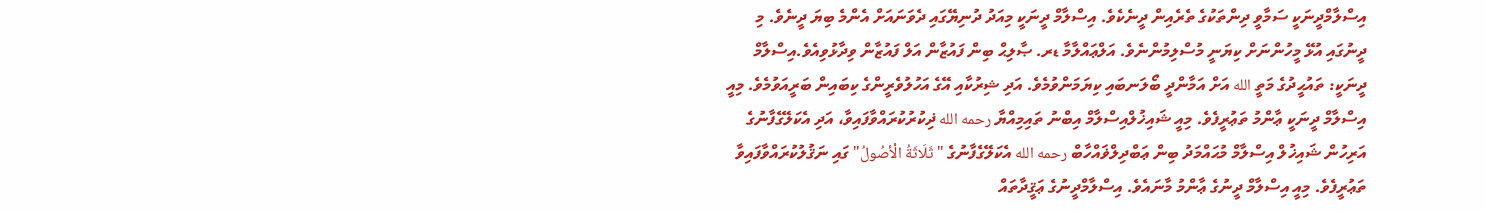އިސްލާމްދީނަކީ ސަމާވީ ދިންތަކުގެ ތެރެއިން ދީނެކެވެ. އިސްލާމް ދީނަކީ މިއަދު ދުނިޔޭގައި ދެވަނައަށް އެންމެ ބިޔަ ދީނެވެ. މި ދީނުގައި އުޅޭ މީހުންނަށް ކިޔަނީ މުސްލިމުންނެވެ. އަލްޢައްލާމާ ޑރ. ޞާލިޙް ބިން ފައުޒާން އަލް ފައުޒާން ވިދާޅުވިއެވެ.އިސްލާމް ދީނަކީ: ތައުޙީދުގެ މަތީ الله އަށް އަމާންދީ ބޯލަނބައި ކިޔަމަންވުމެވެ. އަދި ޝިރުކާއި އޭގެ އަހުލުވެރީންގެ ކިބައިން ބަރީއަވުމެވެ. މިއީ އިސްލާމް ދީނަކީ ޢާންމު ތަޢުރީފެވެ. މިއީ ޝައިޚުލްއިސްލާމް އިބްނު ތައިމިއްޔާ رحمه الله ޛިކުރުކުރައްވާފައިވާ، އަދި އެކަލޭގެފާނުގެ އަރިހުން ޝައިޚުލް އިސްލާމް މުޙައްމަދު ބިން ޢަބްދިލްޥައްހާބް رحمه الله އެކަލޭގެފާނުގެ "ثَلَاثَةُ الْأصُولُ" ގައި ނަޤުލުކުރައްވާފައިވާ ތަޢުރީފެވެ. މިއީ އިސްލާމް ދީނުގެ ޢާންމު މާނައެވެ. އިސްލާމްދީނުގެ ޢަޤީދާތައް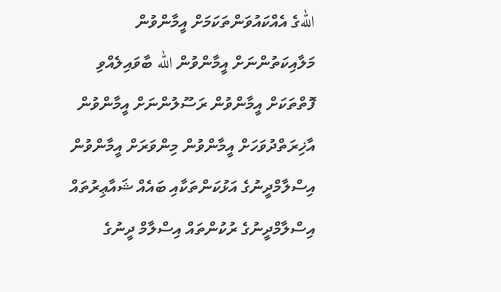اللهގެ އެއްކައުވަންތަކަމަށް އީމާންވުން މަލާއިކަތުންނަށް އީމާންވުން الله ބާވައިލެއްވި ފޮތްތަކަށް އީމާންވުން ރަސޫލުންނަށް އީމާންވުން އާޚިރަތްދުވަހަށް އީމާންވުން މިންވަރަށް އީމާންވުން އިސްލާމްދީނުގެ އަޅުކަންތަކާއި ބައެއް ޝައާޢިރުތައް އިސްލާމްދީނުގެ ރުކުންތައް އިސްލާމް ދީނުގެ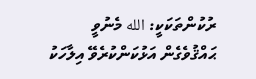ރުކުންތަކަކީ: الله މެނުވީ ޙައްޤުވެގެން އަޅުކަންކުރެވޭ އިލާހަކު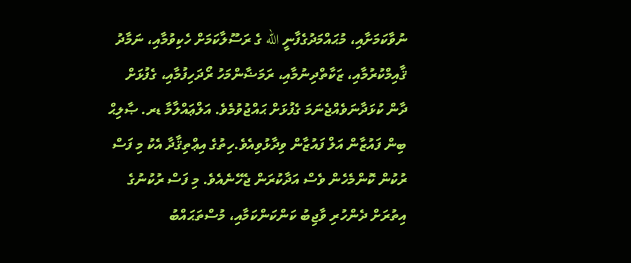ނުވާކަމަށާއި، މުޙައްމަދުގެފާނީ الله ގެ ރަސޫލާކަމަށް ހެކިވުމާއި، ނަމާދު ޤާއިމްކުރުމާއި، ޒަކާތްދިނުމާއި، ރަމަޟާންމަހު ރޯދަހިފުމާއި، ގެފުޅަށް ދާން ކުޅަދާނަވެއްޖެނަމަ ގެފުޅަށް ޙައްޖުވުމެވެ. އަލްޢައްލާމާ ޑރ. ޞާލިޙް ބިން ފައުޒާން އަލް ފައުޒާން ވިދާޅުވިއެވެ.ހިތުގެ އިޢްތިޤާދާ އެކު މި ފަސް ރުކުން ކޮންމެހެން ވެސް އަދާކުރަން ޖެހޭނެއެވެ. މި ފަސް ރުކުނުގެ އިތުރަށް ދެންހުރި ވާޖިބު ކަންކަންކަމާއި، މުސްތަޙައްބު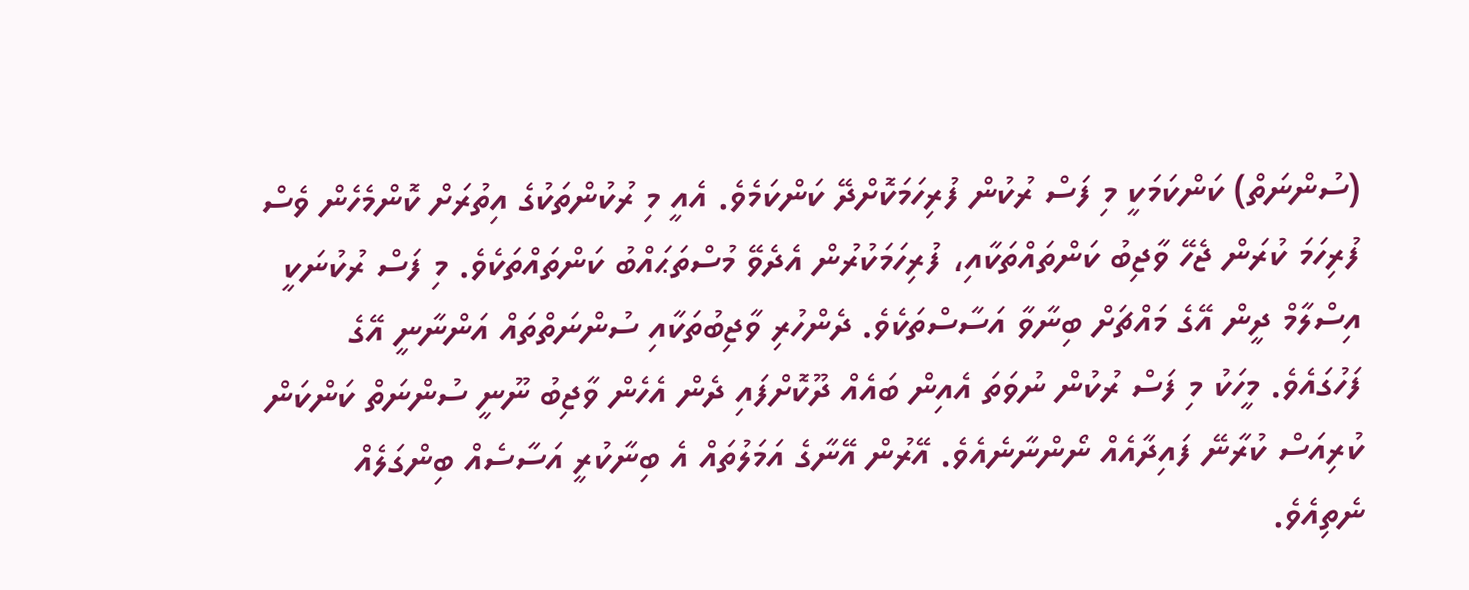(ސުންނަތް) ކަންކަމަކީ މި ފަސް ރުކުން ފުރިހަމަކޮށްދޭ ކަންކަމެވެ. އެއީ މި ރުކުންތަކުގެ އިތުރަށް ކޮންމެހެން ވެސް ފުރިހަމަ ކުރަން ޖެހޭ ވާޖިބު ކަންތައްތަކާއި، ފުރިހަމަކުރުން އެދެވޭ މުސްތަޙައްބު ކަންތައްތަކެވެ. މި ފަސް ރުކުނަކީ އިސްލާމް ދީން އޭގެ މައްޗަށް ބިނާވާ އަސާސްތަކެވެ. ދެންހުރި ވާޖިބުތަކާއި ސުންނަތްތައް އަންނާނީ އޭގެ ފަހުގައެވެ. މީހަކު މި ފަސް ރުކުން ނުވަތަ އެއިން ބައެއް ދޫކޮށްފައި ދެން އެހެން ވާޖިބު ނޫނީ ސުންނަތް ކަންކަން ކުރިއަސް ކުރާނޭ ފައިދާއެއް ނޯންނާނެއެވެ. އޭރުން އޭނާގެ އަމަލުތައް އެ ބިނާކުރީ އަސާސެއް ބިންގަލެއް ނެތިއެވެ.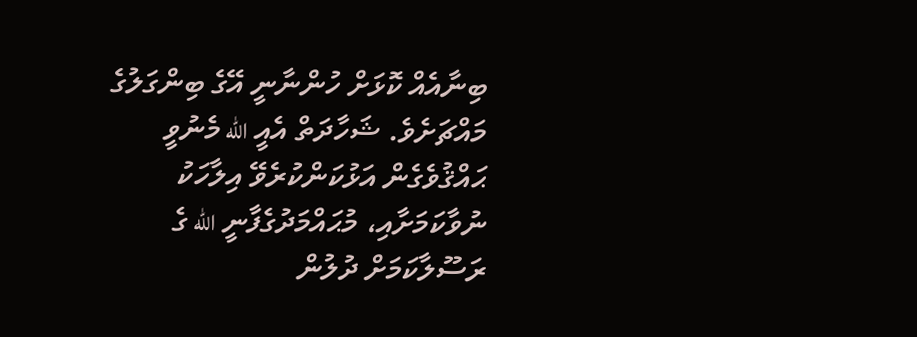ބިނާއެއް ކޮޅަށް ހުންނާނީ އޭގެ ބިންގަލުގެ މައްޗަށެވެ. ޝަހާދަތް އެއީ الله މެނުވީ ޙައްޤުވެގެން އަޅުކަންކުރެވޭ އިލާހަކު ނުވާކަމަށާއި، މުޙައްމަދުގެފާނީ الله ގެ ރަސޫލާކަމަށް ދުލުން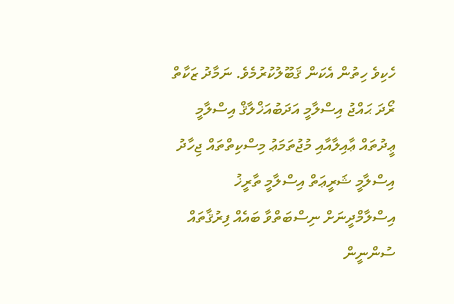ހެކިވެ ހިތުން އެކަން ޤަބޫލުކުރުމެވެ. ނަމާދު ޒަކާތް ރޯދަ ޙައްޖު އިސްލާމީ އަދަބުއަޚްލާޤް އިސްލާމީ ޢީދުތައް ޢާއިލާއާއި މުޖުތަމަޢު މިސްކިތްތައް ޖިހާދު އިސްލާމީ ޝަރީޢަތް އިސްލާމީ ތާރީޚު އިސްލާމްދީނަށް ނިސްބަތްވާ ބައެއް ފިރުޤާތައް ސުންނީން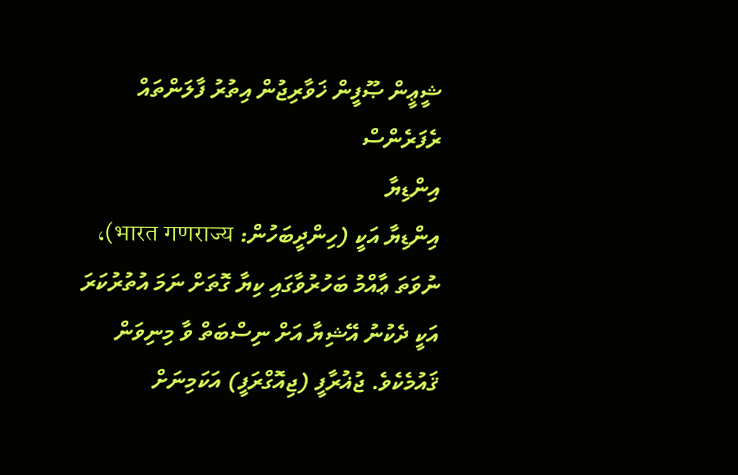ޝީޢީން ޞޫފީން ޚަވާރިޖުން އިތުރު ފާލަންތައް ރެފަރެންސް
އިންޑިޔާ
އިންޑިޔާ އަކީ (ހިންދީބަހުން: भारत गणराज्य)، ނުވަތަ ޢާއްމު ބަހުރުވާގައި ކިޔާ ގޮތަށް ނަމަ އުތުރުކަރަ އަކީ ދެކުނު އޭޝިޔާ އަށް ނިސްބަތް ވާ މިނިވަން ޤައުމެކެވެ. ޖުޣުރާފީ (ޖިއޮގްރަފީ) އަކަމިނަށް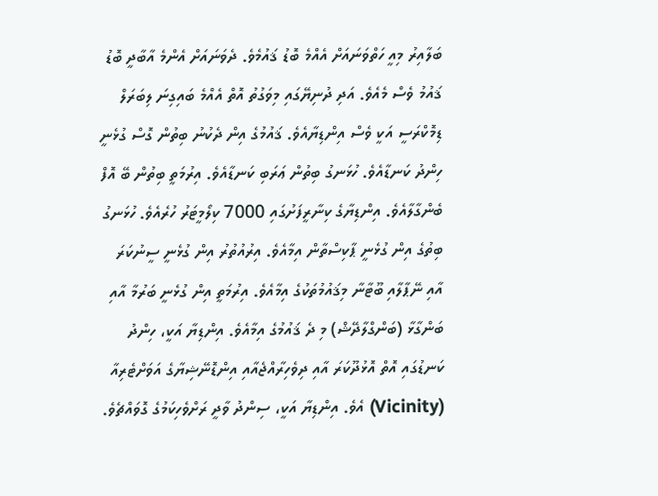ބަލާއިރު މިއީ ހަތްވަނައަށް އެއްމެ ބޮޑު ޤައުމެވެ. ދެވަނައަށް އެންމެ އާބާދީ ބޮޑު ޤައުމު ވެސް މެއެވެ. އަދި ދުނިޔޭގައި މިވަގުތު އޮތް އެއްމެ ބައިގިނަ ލިބަރަލް ޑިމޮކްރަސީ އަކީ ވެސް އިންޑިޔާއެވެ. ޤައުމުގެ އިން ދެކުނު ބިތުން ގޮސް ގުޅެނީ ހިންދު ކަނޑާއެވެ. ހުޅަނގު ބިތުން ޢަރަބި ކަނޑާއެވެ. އިރުމަތީ ބިތުން ބޭ އޮފް ބެންގާލާއެވެ. އިންޑިޔާގެ ކިނާރީފަށުގައި 7000 ކިލޯމީޓަރު ހުރެއެވެ. ހުޅަނގު ބިތުގެ އިން ގުޅެނީ ޕާކިސްތާން އިމާއެވެ. އިރުއުތުރު އިން ގުޅެނީ ސީނުކަރަ އާއި ނޭޕާލާއި ބޫޓާނާ މިޤައުމުތަކުގެ އިމާއެވެ. އިރުމަތީ އިން ގުޅެނީ ބަރުމާ އާއި ބަންގާޅާ (ބަންގްލާދޭޝް) މި ދެ ޤައުމުގެ އިމާއެވެ. އިންޑިޔާ އަކީ، ހިންދު ކަނޑުގައި އޮތް އޮޅުދޫކަރަ އާއި ދިވެހިރާއްޖެއާއި އިންޑޮނޭޝިޔާގެ އަވަށްޓެރިއާ (Vicinity) އެވެ. އިންޑިޔާ އަކީ، ސިންދު ވާދީ ރަށްވެހިކަމުގެ ގޮވައްޗެވެ.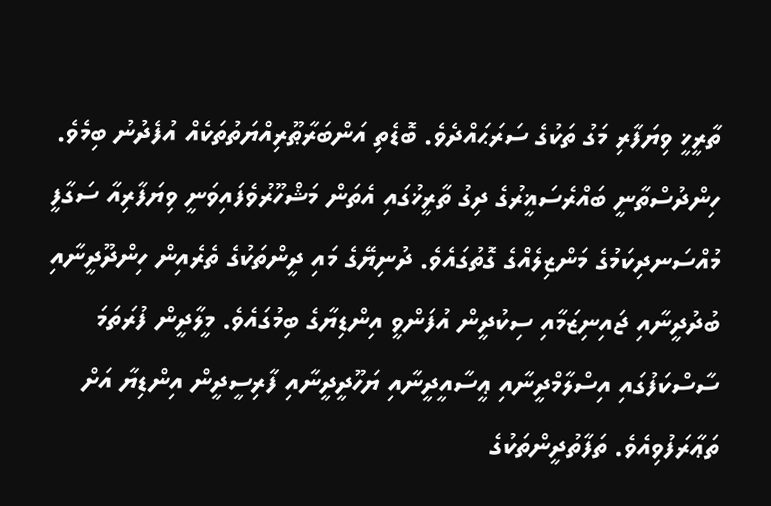ތާރީޚީ ވިޔަފާރި މަގު ތަކުގެ ސަރަޙައްދެވެ. ބޮޑެތި އަންބަރާޠޫރިއްޔަތުތަކެއް އުފެދުނު ބިމެވެ. ހިންދުސްތާނީ ބައްރެސަޣީރުގެ ދިގު ތާރީޚުގައި އެތަން މަޝްހޫރުވެފައިވަނީ ވިޔަފާރިއާ ސަގާފީ މުއްސަނދިކަމުގެ މަންޒިލެއްގެ ގޮތުގައެވެ. ދުނިޔޭގެ މައި ދީންތަކުގެ ތެރެއިން ހިންދޫދީނާއި ބުދުދީނާއި ޖައިނިޒަމާއި ސިކުދީން އުފަންވީ އިންޑިޔާގެ ބިމުގައެވެ. މީލާދީން ފުރަތަމަ ސާސްކަފުގައި އިސްލާމްދީނާއި ޢީސާއީދީނާއި ޔަހޫދީދީނާއި ފާރިސީދީން އިންޑިޔާ އަށް ތަޢާރަފުވިއެވެ. ތަފާތުދީންތަކުގެ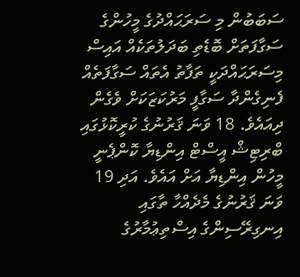ސަބަބުން މި ސަރަޙައްދުގެ މީހުންގެ ސަގާފަތަށް ބޮޑެތި ބަދަލުތަކެއް އައިސް މިސަރަޙައްދަކީ ތަފާތު އެތައް ސަގާފަތެއް ފެނިގެންދާ ސަގާފީ މަރުކަޒަކަށް ވެގެން ދިއައެވެ. 18 ވަނަ ޤަރުނުގެ ކުރީކޮޅުގައި ބްރިޓިޝް އީސްޓް އިންޑިޔާ ކޮންޕެނީ މީހުން އިންޑިޔާ އަށް އައެވެ. އަދި 19 ވަނަ ޤަރުނުގެ މެދެއްހާ ތާގައި އިނގިރޭސިންގެ އިސްތިޢުމާރުގެ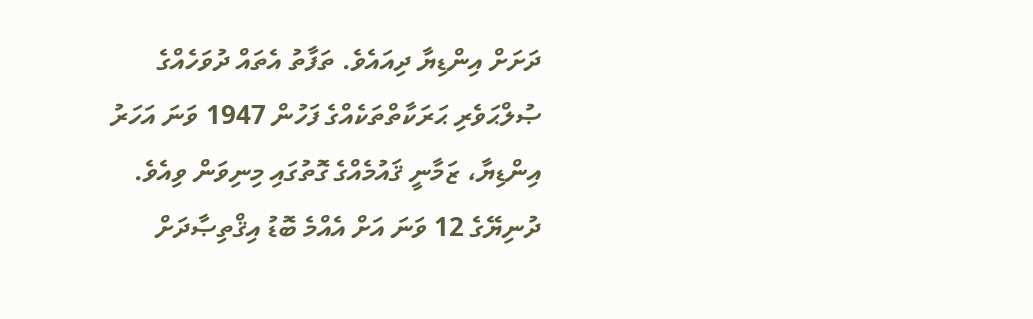ދަށަށް އިންޑިޔާ ދިއައެވެ. ތަފާތު އެތައް ދުވަހެއްގެ ޞުލްޙަވެރި ޙަރަކާތްތަކެއްގެ ފަހުން 1947 ވަނަ އަހަރު އިންޑިޔާ، ޒަމާނީ ޤައުމެއްގެ ގޮތުގައި މިނިވަން ވިއެވެ. ދުނިޔޭގެ 12 ވަނަ އަށް އެއްމެ ބޮޑު އިޤްތިޞާދަށް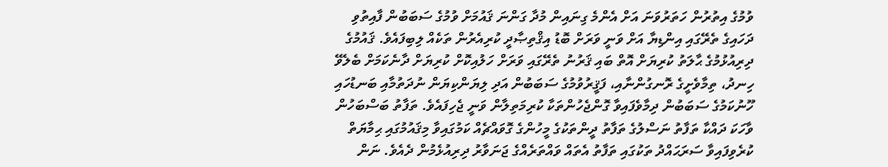ވުމުގެ އިތުރުން ހަތަރުވަނަ އަށް އެންމެ ގިނައިން މުދާ ގަންނަ ޤައުމަށް ވުމުގެ ސަބަބުން ފާއިތުވި ދަހައިގެ ތެރޭގައި އިންޑިޔާ އަށް ވަނީ ވަރަށް ބޮޑު އިޤްތިޞާދީ ކުރިއެރުން ތަކެއް ލިބިފައެވެ. ޤައުމުގެ ދިރިއުޅުމުގެ ޙާލަތު ކުރިޔަށް އޮތް ބައި ޤަރުނު ތެރޭގައި ވަރަށް ހަލުއިކޮށް ކުރިޔަށް ދާނެކަމަށް ބެލެވޭ ހިނދު، ތިމާވެށީގެ ރޮނގުންނާއި، ފަޤީރުވުމުގެ ސަބަބުން އަދި ލިޔަންކިޔަން ނުދަތުމާއި ބަނޑުހައި ހޫނުކަމުގެ ސަބަބުން ދިމާވެފައިވާ ގޮންޖެހުންތަކާ ކުރިމަތިލާން ވަނީ ޖެހިފައެވެ. ތަފާތު ބަސްބަހުން ވާހަކަ ދައްކާ ތަފާތު ނަސްލުގެ ތަފާތު ދީންތަކުގެ މީހުންގެ ގޮވައްޗެއް ކަމުގައިވާ މިޤައުމުގައި ޙިމާޔަތް ކުރެވިފައިވާ ސަރަޙައްދު ތަކުގައި ތަފާތު އެތައް ވައްތަރެއްގެ ޖަނަވާރު ދިރިއުޅެމުން ދެއެވެ. ނަން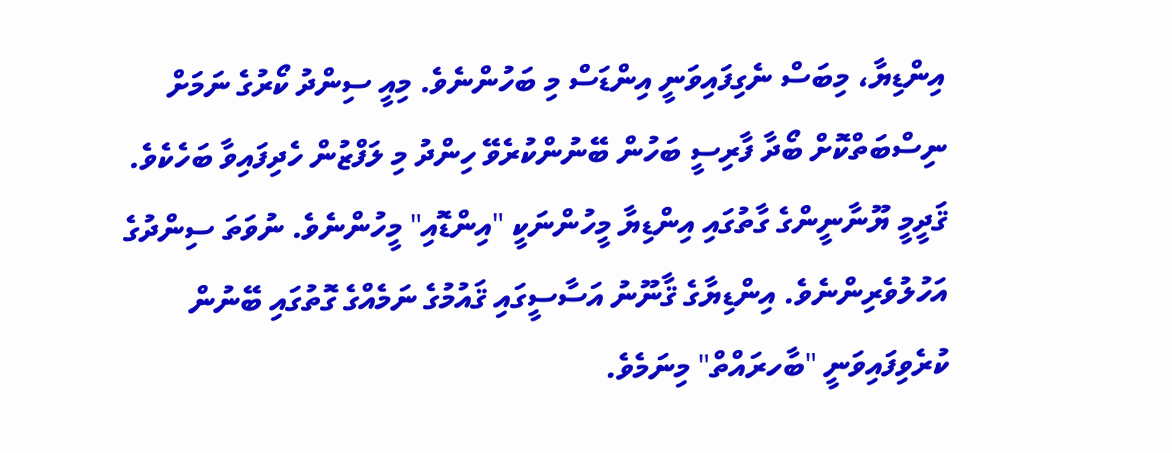އިންޑިޔާ، މިބަސް ނެގިފައިވަނީ އިންޑަސް މި ބަހުންނެވެ. މިއީ ސިންދު ކޯރުގެ ނަމަށް ނިސްބަތްކޮށް ބޯދާ ފާރިސީ ބަހުން ބޭނުންކުރެވޭ ހިންދު މި ލަފްޒުން ހެދިފައިވާ ބަހެކެވެ. ޤަދީމީ ޔޫނާނީންގެ ގާތުގައި އިންޑިޔާ މީހުންނަކީ "އިންޑޮއި" މީހުންނެވެ. ނުވަތަ ސިންދުގެ އަހުލުވެރިންނެވެ. އިންޑިޔާގެ ޤާނޫނު އަސާސީގައި ޤައުމުގެ ނަމެއްގެ ގޮތުގައި ބޭނުން ކުރެވިފައިވަނީ "ބާހރައްތް" މިނަމެވެ.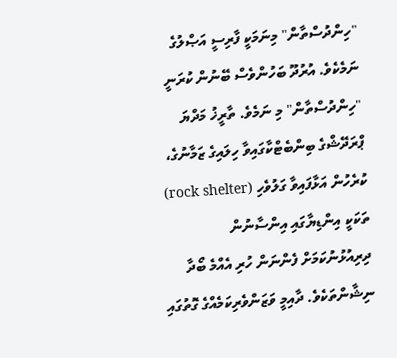"ހިންދުސްތާން" މިނަމަކީ ފާރިސީ އަޞްލުގެ ނަމެކެވެ. އުރުދޫ ބަހުންވެސް ބޭނުން ކުރަނީ "ހިންދުސްތާން" މި ނަމެވެ. ތާރީޚު މަދްޔަ ޕްރަދޭޝްގެ ބިންބެޓްކާގައިވާ ހިލައިގެ ޒަމާނުގެ، ކުރެހުން އަޅާފައިވާ ގަލުވެހި (rock shelter) ތަކަކީ އިންޑިޔާގައި އިންސާނުން ދިރިއުޅުނުކަމަށް ފެންނަން ހުރި އެއްމެ ބޯދާ ނިޝާންތަކެވެ. ދާއިމީ ވަޒަންވެރިކަމެއްގެ ގޮތުގައި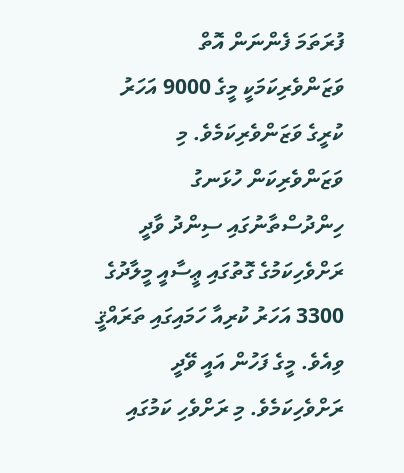ފުރަތަމަ ފެންނަން އޮތް ވަޒަންވެރިކަމަކީ މީގެ 9000 އަހަރު ކުރީގެ ވަޒަންވެރިކަމެވެ. މި ވަޒަންވެރިކަން ހުޅަނގު ހިންދުސްތާނުގައި ސިންދު ވާދީ ރަށްވެހިކަމުގެ ގޮތުގައި ޢީސާއީ މީލާދުގެ 3300 އަހަރު ކުރިއާ ހަމައިގައި ތަރައްޤީ ވިއެވެ. މީގެ ފަހުން އައީ ވޭދީ ރަށްވެހިކަމެވެ. މި ރަށްވެހި ކަމުގައި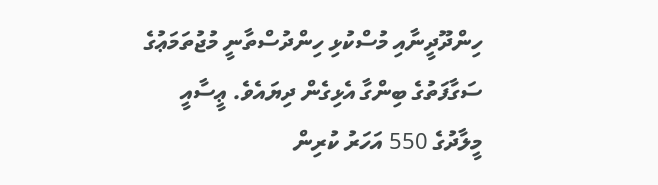ހިންދޫދީނާއި މުސްކުޅި ހިންދުސްތާނީ މުޖުތަމަޢުގެ ސަގާފަތުގެ ބިންގާ އެޅިގެން ދިޔައެވެ. ޢީސާއީ މީލާދުގެ 550 އަހަރު ކުރިން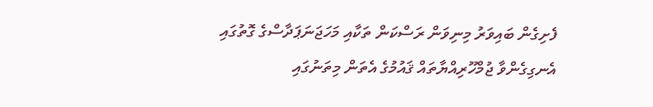ފެށިގެން ބައިވަރު މިނިވަން ރަސްކަން ތަކާއި މަހަޖަނަޕަދާސްގެ ގޮތުގައި އެނގިގެންވާ ޖުމްހޫރިއްޔާތައް ޤައުމުގެ އެތަން މިތަނުގައި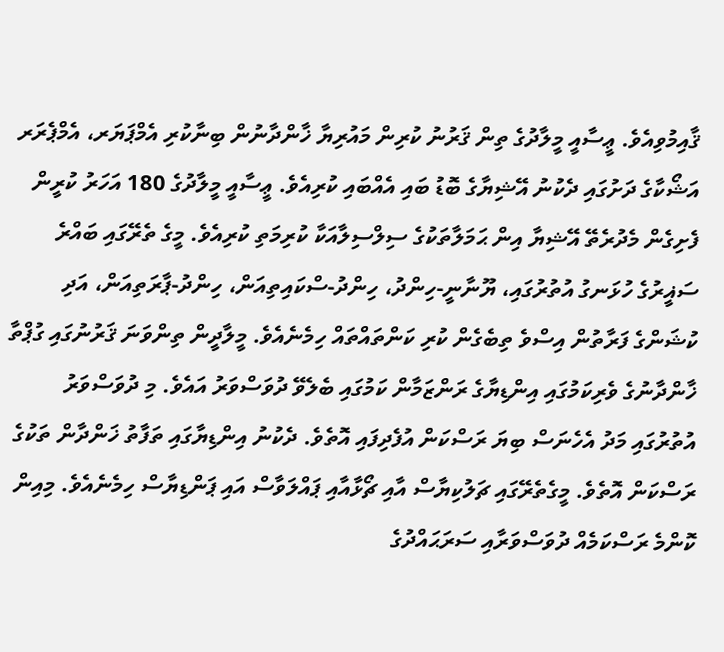ޤާއިމުވިއެވެ. ޢީސާއީ މީލާދުގެ ތިން ޤަރުނު ކުރިން މައުރިޔާ ޚާންދާނުން ބިނާކުރި އެމްޕަޔަރ، އެމްޕެރަރ އަޝޯކާގެ ދަށުގައި ދެކުނު އޭޝިޔާގެ ބޮޑު ބައި އެއްބައި ކުރިއެވެ. ޢީސާއީ މީލާދުގެ 180 އަހަރު ކުރީން ފެށިގެން މެދުރެތޭ އޭޝިޔާ އިން ޙަމަލާތަކުގެ ސިލްސިލާއަކާ ކުރިމަތި ކުރިއެވެ. މީގެ ތެރޭގައި ބައްރެ ސަޣީރުގެ ހުޅަނގު އުތުރުގައި، ޔޫނާނީ-ހިންދު، ހިންދު-ސްކައިތިއަން، ހިންދު-ޕާރަތިއަން، އަދި ކުޝަންގެ ފަރާތުން އިސްވެ ތިބެގެން ކުރި ކަންތައްތައް ހިމެނެއެވެ. މީލާދީން ތިންވަނަ ޤަރުނުގައި ގުޕްތާ ޚާންދާނުގެ ވެރިކަމުގައި އިންޑިޔާގެ ރަންޒަމާން ކަމުގައި ބެލެވޭ ދުވަސްވަރު އައެވެ. މި ދުވަސްވަރު އުތުރުގައި މަދު އެހެނަސް ބިޔަ ރަސްކަން އުފެދިފައި އޮތެވެ. ދެކުނު އިންޑިޔާގައި ތަފާތު ޚަންދާން ތަކުގެ ރަސްކަން އޮތެވެ. މީގެތެރޭގައި ޗަލުކިޔާސް އާއި ޗޯޅާއާއި ޕައްލަވާސް އައި ޕަންޑިޔާސް ހިމެނެއެވެ. މިއިން ކޮންމެ ރަސްކަމެއް ދުވަސްވަރާއި ސަރަޙައްދުގެ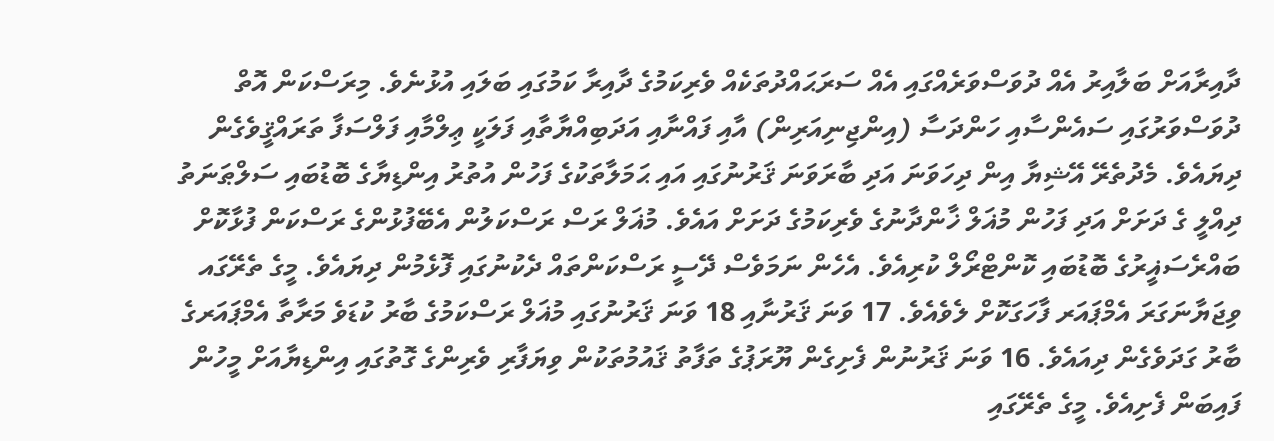ދާއިރާއަށް ބަލާއިރު އެއް ދުވަސްވަރެއްގައި އެއް ސަރަޙައްދުތަކެއް ވެރިކަމުގެ ދާއިރާ ކަމުގައި ބަލައި އުޅުނެވެ. މިރަސްކަން އޮތް ދުވަސްވަރުގައި ސައެންސާއި ހަންދަސާ (އިންޖިނިއަރިން) އާއި ފައްނާއި އަދަބިއްޔާތާއި ފަލަކީ ޢިލްމާއި ފަލްސަފާ ތަރައްޤީވެގެން ދިޔައެވެ. މެދުތެރޭ އޭޝިޔާ އިން ދިހަވަނަ އަދި ބާރަވަނަ ޤަރުނުގައި އައި ޙަމަލާތަކުގެ ފަހުން އުތުރު އިންޑިޔާގެ ބޮޑުބައި ސަލްޠަނަތު ދިއްލީ ގެ ދަށަށް އަދި ފަހުން މުޣަލް ޚާންދާނުގެ ވެރިކަމުގެ ދަށަށް އައެވެ. މުޣަލް ރަސް ރަސްކަލުން އެބޭފުޅުންގެ ރަސްކަން ފުޅާކޮށް ބައްރެސަޣީރުގެ ބޮޑުބައި ކޮންޓްރޯލް ކުރިއެވެ. އެހެން ނަމަވެސް ދޭސީ ރަސްކަންތައް ދެކުނުގައި ފޮޅެމުން ދިޔައެވެ. މީގެ ތެރޭގައ ވިޖަޔާނަގަރަ އެމްޕައަރ ފާހަގަކޮށް ލެވެއެވެ. 17 ވަނަ ޤަރުނާއި 18 ވަނަ ޤަރުނުގައި މުޣަލް ރަސްކަމުގެ ބާރު ކުޑަވެ މަރާތާ އެމްޕައަރގެ ބާރު ގަދަވެގެން ދިއައެވެ. 16 ވަނަ ޤަރުނުން ފެށިގެން ޔޫރަޕުގެ ތަފާތު ޤައުމުތަކުން ވިޔަފާރި ވެރިންގެ ގޮތުގައި އިންޑިޔާއަށް މީހުން ފައިބަން ފެށިއެވެ. މީގެ ތެރޭގައި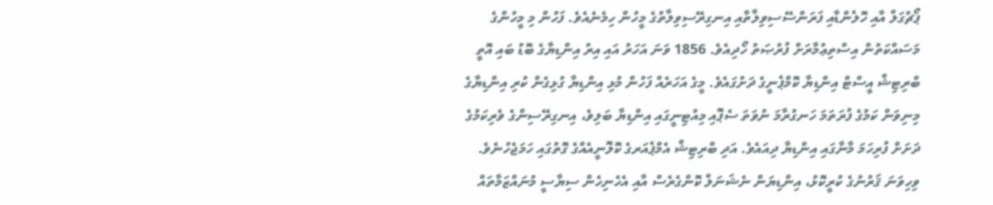ޕޯޗުގަލް އާއި ހޮލެންޑާއި ފަރަންސޭސިވިލާތާއި އިނގިރޭސިވިލާތުގެ މީހުން ހިމެނެއެވެ. ފަހުން މި މީހުންގެ މަސައްކަތުން އިސްތިޢުމާރަށް ފުރުޞަތު ހޯދިއެވެ. 1856 ވަނަ އަހަރު އައި އިރު އިންޑިޔާގެ ބޮޑު ބައި އޮތީ ބްރިޓިޝް އީސްޓް އިންޑިޔާ ކޮމްޕެނީގެ ދަށުގައެވެ. މީގެ އަހަރެއް ފަހުން މުޅި އިންޑިޔާ ގުޅިގެން ކުރި އިންޑިޔާގެ މިނިވަން ކަމުގެ ފުރަތަމަ ހަނގުރާމަ ނުވަތަ ސެޕޮއި މިއުޓިނީގައި އިންޑިޔާ ބަލިވެ، އިނގިރޭސިންގެ ވެރިކަމުގެ ދަށަށް ފުރިހަމަ މާނާގައި އިންޑިޔާ ދިއައެވެ. އަދި ބްރިޓިޝް އެމްޕެއަރގެ ކޮލޮނީއެއްގެ ގޮތުގައި ހަމަޖެހުނެވެ. ވިހިވަނަ ޤަރުނުގެ ކުރީކޮޅު، އިންޑިޔަން ނެޝަނަލް ކޮންގެރެސް އާއި އެހެނިހެން ސިޔާސީ މުނައްޒަމާތައް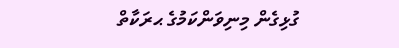ގުޅިގެން މިނިވަންކަމުގެ ޙރަކާތް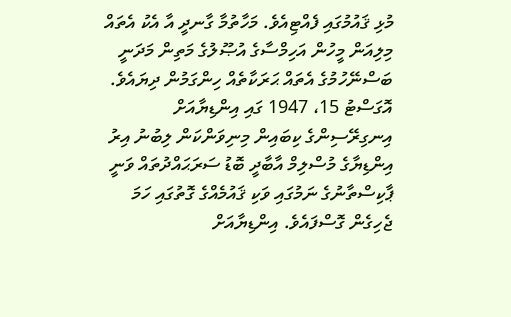މުޅި ޤައުމުގައި ފެއްޓިއެވެ. މަހާތުމާ ގާނދީ އާ އެކު އެތައް މިލިއަން މީހުން އަހިމްސާގެ އުޞޫލުގެ މަތިން މަދަނީ ބަސްނޭހުމުގެ އެތައް ޙަރަކާތެއް ހިންގަމުން ދިޔައެވެ. އޮގަސްޓު 15، 1947 ގައި އިންޑިޔާއަށް އިނގިރޭސިންގެ ކިބައިން މިނިވަންކަން ލިބުނު އިރު އިންޑިޔާގެ މުސްލިމް އާބާދީ ބޮޑު ސަރަޙައްދުތައް ވަނީ ޕާކިސްތާނުގެ ނަމުގައި ވަކި ޤައުމެއްގެ ގޮތުގައި ހަމަ ޖެހިގެން ގޮސްފައެވެ. އިންޑިޔާއަށް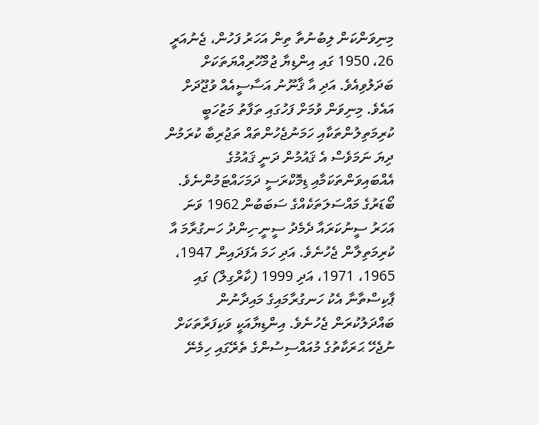މިނިވަންކަން ލިބުނުތާ ތިން އަހަރު ފަހުން، ޖެނުއަރީ 26، 1950 ގައި އިންޑިޔާ ޖުމްހޫރިއްޔަތަކަށް ބަދަލުވިއެވެ. އަދި އާ ޤާނޫނު އަސާސީއެއް ވުޖޫދަށް އައެވެ. މިނިވަން ވުމަށް ފަހުގައި ތަފާތު މަޒުހަބީ ކުރިމަތިލުންތަކާއި ހަމަނުޖެހުންތައް ތަޖުރިބާ ކުރަމުން ދިޔަ ނަމަވެސް އެ ޤައުމުން ދަނީ ޤައުމުގެ އެއްބައިވަންތަކަމާއި ޑިމޮކްރަސީ ދަމަހައްޓަމުންނެވެ. ބޯޑަރުގެ މައްސަލަތަކެއްގެ ސަބަބުން 1962 ވަނަ އަހަރު ސީނުކަރައާ ދެމެދު ސީނީ-ހިންދު ހަނގުރާމަ އާ ކުރިމަތިލާން ޖެހުނެވެ. އަދި ހަމަ އެފަދައިން 1947، 1965، 1971، އަދި 1999 (ކާރްގިލް) ގައި ޕާކިސްތާނާ އެކު ހަނގުރާމައިގެ މައިދާނުން ބައްދަލުކުރަން ޖެހުނެވެ. އިންޑިޔާއަކީ ވަކިފަރާތަކަށް ނުޖެހޭ ޙަރަކާތުގެ މުއައްސިސުންގެ ތެރޭގައި ހިމެނޭ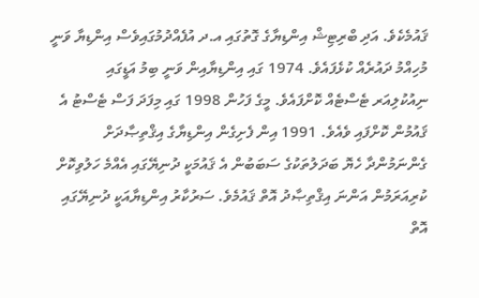ޤައުމެކެވެ. އަދި ބްރިޓިޝް އިންޑިޔާގެ ގޮތުގައި އ.ދ އުފެއްދުމުގައިވެސް އިންޑިޔާ ވަނީ މުހިއްމު ދައުރެއް ކުޅެފައެވެ. 1974 ގައި އިންޑިޔާއިން ވަނީ ބިމު އަޑީގައި ނިއުކުލިއަރ ޓެސްޓެއް ކޮށްފައެވެ. މީގެ ފަހުން 1998 ގައި މިފަދަ ފަސް ޓެސްޓު އެ ޤައުމުން ކޮށްފައި ވެއެވެ. 1991 އިން ފެށިގެން އިންޑިޔާގެ އިޤްތިޞާދަށް ގެންނަމުންދާ ހެޔޮ ބަދަލުތަކުގެ ސަބަބުން އެ ޤައުމަކީ ދުނިޔޭގައި އެއްމެ ހަލުވިކޮށް ކުރިއަރަމުން އަންނަ އިޤްތިޞާދު އޮތް ޤައުމެވެ. ސަރުކާރު އިންޑިޔާއަކީ ދުނިޔޭގައި އޮތް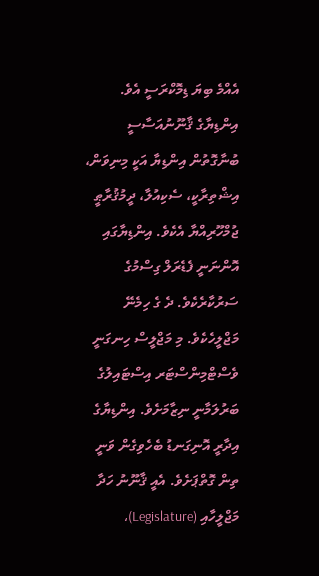އެއްމެ ބިޔަ ޑިމޮކްރަސީ އެވެ. އިންޑިޔާގެ ޤާނޫނުއަސާސީ ބުނާގޮތުން އިންޑިޔާ އަކީ މިނިވަން، އިޝްތިރާކީ، ސެކިއުލާ، ދީމުޤުރާޠީ ޖުމްހޫރިއްޔާ އެކެވެ. އިންޑިޔާގައި އޮންނަނީ ފެޑެރަލް ގިސްމުގެ ސަރުކާރެކެވެ. ދެ ގެ ހިމެނޭ މަޖްލީހެކެވެ. މި މަޖްލީސް ހިނގަނީ ވެސްޓްމިންސްޓަރ އިސްޓައިލުގެ ބަރުލަމާނީ ނިޒާމަށެވެ. އިންޑިޔާގެ އިދާރީ އޮނިގަނޑު ބެހެވިގެން ވަނީ ތިން ގޮތްޕަށެވެ. އެއީ ޤާނޫނު ހަދާ މަޖްލީހާއި (Legislature)،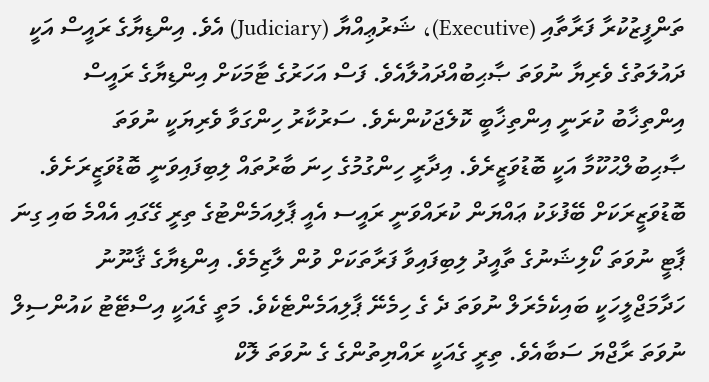ތަންފީޒުކުރާ ފަރާތާއި (Executive)، ޝަރުޢިއްޔާ (Judiciary) އެވެ. އިންޑިޔާގެ ރައީސް އަކީ ދައުލަތުގެ ވެރިޔާ ނުވަތަ ޞާޙިބުއްދައުލާއެވެ. ފަސް އަހަރުގެ ޓާމަކަށް އިންޑިޔާގެ ރައީސް އިންތިޚާބު ކުރަނީ އިންތިޚާބީ ކޮލެޖަކުންނެވެ. ސަރުކާރު ހިންގަވާ ވެރިޔަކީ ނުވަތަ ޞާޙިބުލްޙުކޫމާ އަކީ ބޮޑުވަޒީރެވެ. އިދާރީ ހިންގުމުގެ ހިނަ ބާރުތައް ލިބިފައިވަނީ ބޮޑުވަޒީރަށެވެ. ބޮޑުވަޒީރަކަށް ބޭފުޅަކު ޢައްޔަން ކުރައްވަނީ ރައީސ އެއީ ޕާލިއަމެންޓުގެ ތިރީ ގޭގައި އެއްމެ ބައި ގިނަ ޕާޓީ ނުވަތަ ކޯލިޝަނުގެ ތާއީދު ލިބިފައިވާ ފަރާތަކަށް ވުން ލާޒިމެވެ. އިންޑިޔާގެ ޤާނޫނު ހަދާމަޖްލީހަކީ ބައިކެމެރަލް ނުވަތަ ދެ ގެ ހިމެނޭ ޕާލިއަމެންޓެކެވެ. މަތީ ގެއަކީ އިސްޓޭޓު ކައުންސިލް ނުވަތަ ރާޖްޔަ ސަބާއެވެ. ތިރީ ގެއަކީ ރައްޔިތުންގެ ގެ ނުވަތަ ލޮކް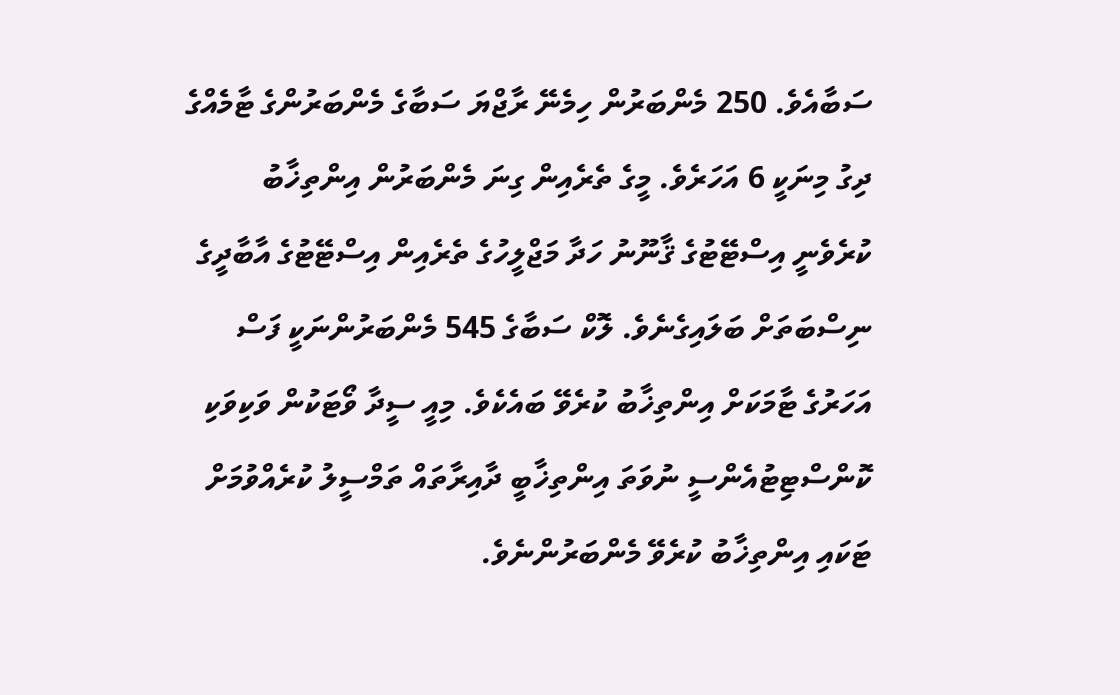ސަބާއެވެ. 250 މެންބަރުން ހިމެނޭ ރާޖްޔަ ސަބާގެ މެންބަރުންގެ ޓާމެއްގެ ދިގު މިނަކީ 6 އަހަރެވެ. މީގެ ތެރެއިން ގިނަ މެންބަރުން އިންތިޚާބު ކުރެވެނީ އިސްޓޭޓުގެ ޤާނޫނު ހަދާ މަޖްލީހުގެ ތެރެއިން އިސްޓޭޓުގެ އާބާދީގެ ނިސްބަތަށް ބަލައިގެނެވެ. ލޮކް ސަބާގެ 545 މެންބަރުންނަކީ ފަސް އަހަރުގެ ޓާމަކަށް އިންތިޚާބު ކުރެވޭ ބައެކެވެ. މިއީ ސީދާ ވޯޓަކުން ވަކިވަކި ކޮންސްޓިޓުއެންސީ ނުވަތަ އިންތިޚާބީ ދާއިރާތައް ތަމްސީލު ކުރެއްވުމަށް ޓަކައި އިންތިޚާބު ކުރެވޭ މެންބަރުންނެވެ.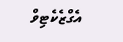އެގްޒެކެޓިވް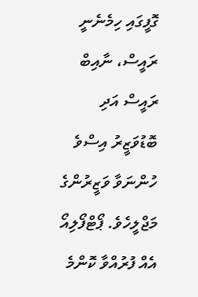ގޮފީގައި ހިމެނެނީ ރައީސް، ނާއިބް ރައީސް އަދި ބޮޑުވަޒީރު އިސްވެ ހުންނަވާ ވަޒީރުންގެ މަޖްލީހެވެ. ޕޯޓްފޯލިއޯ އެއް ފުރުއްވާ ކޮންމެ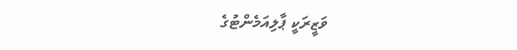ވަޒީރަކީ ޕާލިއަމެންޓުގެ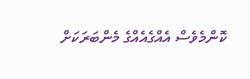ކޮންމެވެސް އެއްގެއެއްގެ މެންބަރަކަށް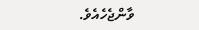ވާންޖެހެއެވެ.